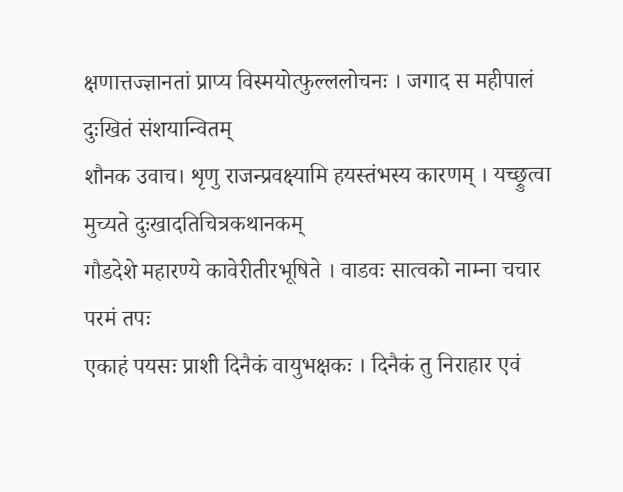क्षणात्तज्ज्ञानतां प्राप्य विस्मयोत्फुल्ललोचनः । जगाद स महीपालं दुःखितं संशयान्वितम्
शौनक उवाच। शृणु राजन्प्रवक्ष्यामि हयस्तंभस्य कारणम् । यच्छ्रुत्वा मुच्यते दुःखादतिचित्रकथानकम्
गौडदेशे महारण्ये कावेरीतीरभूषिते । वाडवः सात्वको नाम्ना चचार परमं तपः
एकाहं पयसः प्राशी दिनैकं वायुभक्षकः । दिनैकं तु निराहार एवं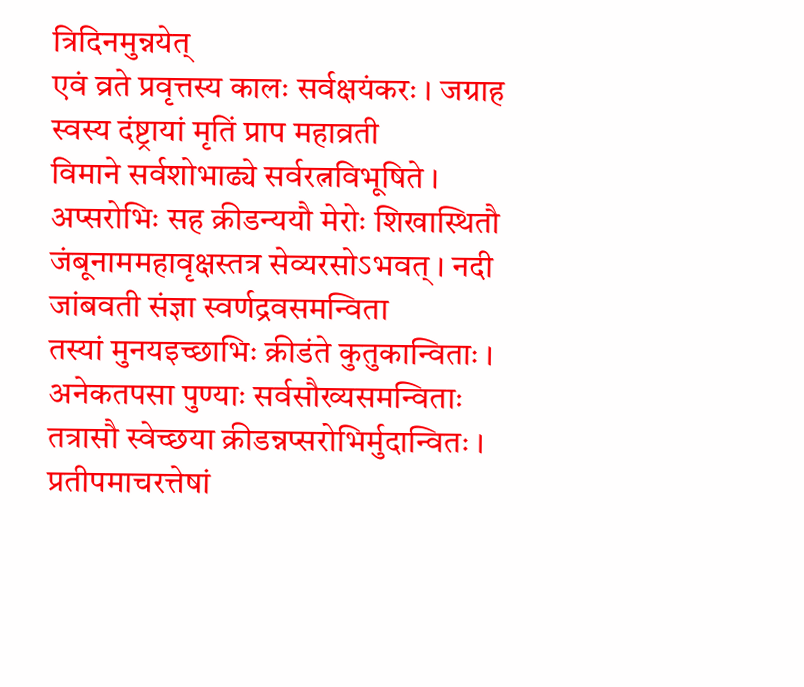त्रिदिनमुन्नयेत्
एवं व्रते प्रवृत्तस्य कालः सर्वक्षयंकरः । जग्राह स्वस्य दंष्ट्रायां मृतिं प्राप महाव्रती
विमाने सर्वशोभाढ्ये सर्वरत्नविभूषिते । अप्सरोभिः सह क्रीडन्ययौ मेरोः शिखास्थितौ
जंबूनाममहावृक्षस्तत्र सेव्यरसोऽभवत् । नदी जांबवती संज्ञा स्वर्णद्रवसमन्विता
तस्यां मुनयइच्छाभिः क्रीडंते कुतुकान्विताः । अनेकतपसा पुण्याः सर्वसौख्यसमन्विताः
तत्रासौ स्वेच्छया क्रीडन्नप्सरोभिर्मुदान्वितः । प्रतीपमाचरत्तेषां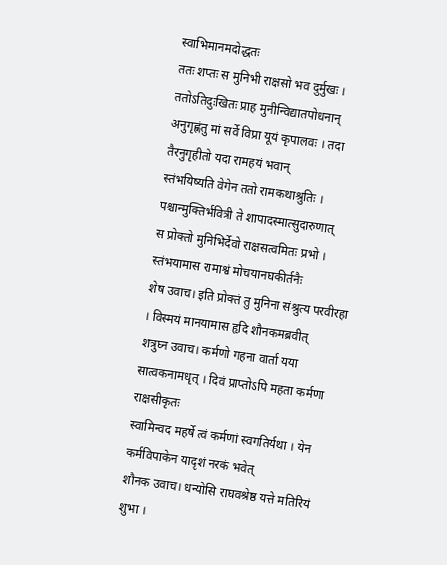स्वाभिमानमदोद्धतः
ततः शप्तः स मुनिभी राक्षसो भव दुर्मुखः । ततोऽतिदुःखितः प्राह मुनीन्विद्यातपोधनान्
अनुगृह्णंतु मां सर्वे विप्रा यूयं कृपालवः । तदा तैरनुगृहीतो यदा रामहयं भवान्
स्तंभयिष्यति वेगेन ततो रामकथाश्रुतिः । पश्चान्मुक्तिर्भवित्री ते शापादस्मात्सुदारुणात्
स प्रोक्तो मुनिभिर्देवो राक्षसत्वमितः प्रभो । स्तंभयामास रामाश्वं मोचयानघकीर्तनैः
शेष उवाच। इति प्रोक्तं तु मुनिना संश्रुत्य परवीरहा । विस्मयं मानयामास हृदि शौनकमब्रवीत्
शत्रुघ्न उवाच। कर्मणो गहना वार्ता यया सात्वकनामधृत् । दिवं प्राप्तोऽपि महता कर्मणा राक्षसीकृतः
स्वामिन्वद महर्षे त्वं कर्मणां स्वगतिर्यथा । येन कर्मविपाकेन यादृशं नरकं भवेत्
शौनक उवाच। धन्योसि राघवश्रेष्ठ यत्ते मतिरियं शुभा ।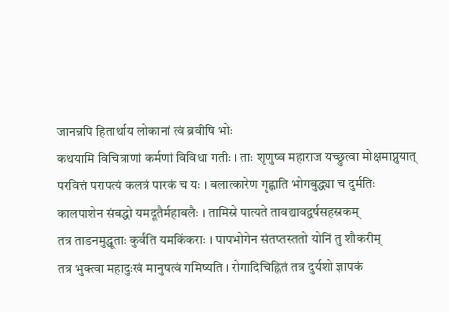जानन्नपि हितार्थाय लोकानां त्वं ब्रवीषि भोः
कथयामि विचित्राणां कर्मणां विविधा गतीः । ताः शृणुष्व महाराज यच्छ्रुत्वा मोक्षमाप्नुयात्
परवित्तं परापत्यं कलत्रं पारकं च यः । बलात्कारेण गृह्णाति भोगबुद्ध्या च दुर्मतिः
कालपाशेन संबद्धो यमदूतैर्महाबलैः । तामिस्रे पात्यते तावद्यावद्वर्षसहस्रकम्
तत्र ताडनमुद्धूताः कुर्वंति यमकिंकराः । पापभोगेन संतप्तस्ततो योनिं तु शौकरीम्
तत्र भुक्त्वा महादुःखं मानुषत्वं गमिष्यति । रोगादिचिह्नितं तत्र दुर्यशो ज्ञापकं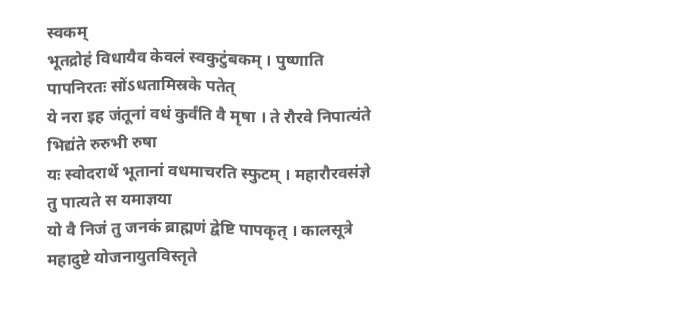स्वकम्
भूतद्रोहं विधायैव केवलं स्वकुटुंबकम् । पुष्णाति पापनिरतः सोंऽधतामिस्रके पतेत्
ये नरा इह जंतूनां वधं कुर्वंति वै मृषा । ते रौरवे निपात्यंते भिद्यंते रुरुभी रुषा
यः स्वोदरार्थे भूतानां वधमाचरति स्फुटम् । महारौरवसंज्ञे तु पात्यते स यमाज्ञया
यो वै निजं तु जनकं ब्राह्मणं द्वेष्टि पापकृत् । कालसूत्रे महादुष्टे योजनायुतविस्तृते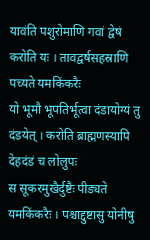यावंति पशुरोमाणि गवां द्वेषं करोति यः । तावद्वर्षसहस्राणि पच्यते यमकिंकरैः
यो भूमौ भूपतिर्भूत्वा दंडायोग्यं तु दंडयेत् । करोति ब्राह्मणस्यापि देहदंडं च लोलुपः
स सूकरमुखैर्दुष्टैः पीड्यते यमकिंकरैः । पश्चाद्दुष्टासु योनीषु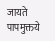जायते पापमुक्तये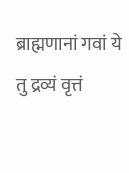ब्राह्मणानां गवां ये तु द्रव्यं वृत्तं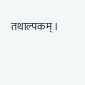तथाल्पकम् ।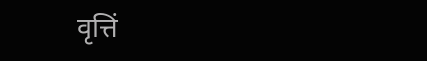वृत्तिं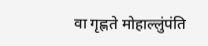वा गृह्णते मोहाल्लुंपंति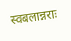स्वबलान्नराः